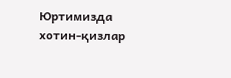Юртимизда хотин-қизлар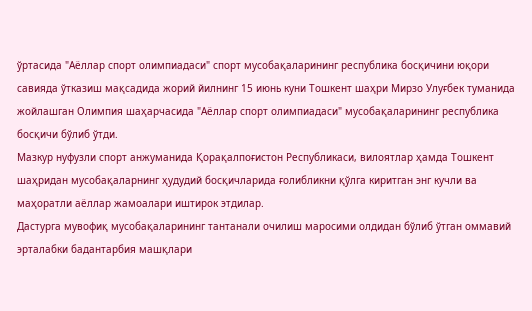ўртасида "Аёллар спорт олимпиадаси" спорт мусобақаларининг республика босқичини юқори савияда ўтказиш мақсадида жорий йилнинг 15 июнь куни Тошкент шаҳри Мирзо Улуғбек туманида жойлашган Олимпия шаҳарчасида "Аёллар спорт олимпиадаси" мусобақаларининг республика босқичи бўлиб ўтди.
Мазкур нуфузли спорт анжуманида Қорақалпоғистон Республикаси, вилоятлар ҳамда Тошкент шаҳридан мусобақаларнинг ҳудудий босқичларида ғолибликни қўлга киритган энг кучли ва маҳоратли аёллар жамоалари иштирок этдилар.
Дастурга мувофиқ мусобақаларининг тантанали очилиш маросими олдидан бўлиб ўтган оммавий эрталабки бадантарбия машқлари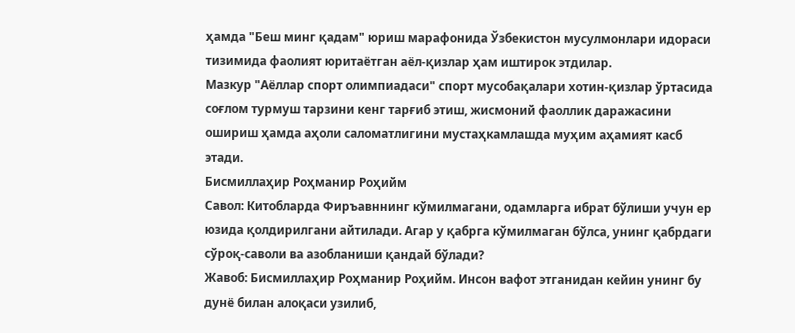ҳамда "Беш минг қадам" юриш марафонида Ўзбекистон мусулмонлари идораси тизимида фаолият юритаётган аёл-қизлар ҳам иштирок этдилар.
Мазкур "Аёллар спорт олимпиадаси" спорт мусобақалари хотин-қизлар ўртасида соғлом турмуш тарзини кенг тарғиб этиш, жисмоний фаоллик даражасини ошириш ҳамда аҳоли саломатлигини мустаҳкамлашда муҳим аҳамият касб этади.
Бисмиллаҳир Роҳманир Роҳийм
Савол: Китобларда Фиръавннинг кўмилмагани, одамларга ибрат бўлиши учун ер юзида қолдирилгани айтилади. Агар у қабрга кўмилмаган бўлса, унинг қабрдаги сўроқ-саволи ва азобланиши қандай бўлади?
Жавоб: Бисмиллаҳир Роҳманир Роҳийм. Инсон вафот этганидан кейин унинг бу дунё билан алоқаси узилиб,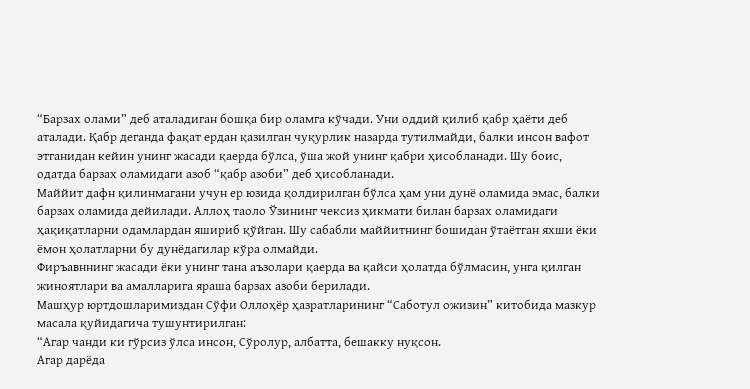“Барзах олами” деб аталадиган бошқа бир оламга кўчади. Уни оддий қилиб қабр ҳаёти деб аталади. Қабр деганда фақат ердан қазилган чуқурлик назарда тутилмайди, балки инсон вафот этганидан кейин унинг жасади қаерда бўлса, ўша жой унинг қабри ҳисобланади. Шу боис, одатда барзах оламидаги азоб “қабр азоби” деб ҳисобланади.
Маййит дафн қилинмагани учун ер юзида қолдирилган бўлса ҳам уни дунё оламида эмас, балки барзах оламида дейилади. Аллоҳ таоло Ўзининг чексиз ҳикмати билан барзах оламидаги ҳақиқатларни одамлардан яшириб қўйган. Шу сабабли маййитнинг бошидан ўтаётган яхши ёки ёмон ҳолатларни бу дунёдагилар кўра олмайди.
Фиръавннинг жасади ёки унинг тана аъзолари қаерда ва қайси ҳолатда бўлмасин, унга қилган жиноятлари ва амалларига яраша барзах азоби берилади.
Машҳур юртдошларимиздан Сўфи Оллоҳёр ҳазратларининг “Саботул ожизин” китобида мазкур масала қуйидагича тушунтирилган:
“Агар чанди ки гўрсиз ўлса инсон, Сўролур, албатта, бешакку нуқсон.
Агар дарёда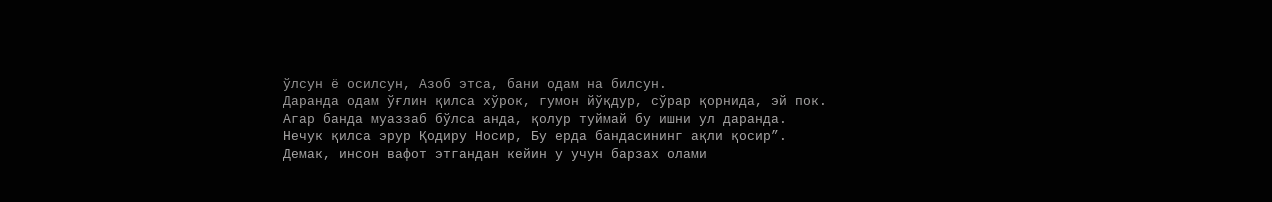ўлсун ё осилсун, Азоб этса, бани одам на билсун.
Даранда одам ўғлин қилса хўрок, гумон йўқдур, сўрар қорнида, эй пок.
Агар банда муаззаб бўлса анда, қолур туймай бу ишни ул даранда.
Нечук қилса эрур Қодиру Носир, Бу ерда бандасининг ақли қосир”.
Демак, инсон вафот этгандан кейин у учун барзах олами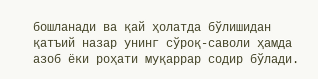бошланади ва қай ҳолатда бўлишидан қатъий назар унинг сўроқ-саволи ҳамда азоб ёки роҳати муқаррар содир бўлади.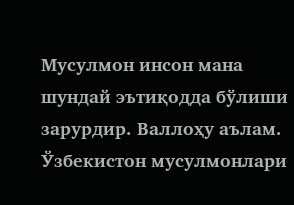Мусулмон инсон мана шундай эътиқодда бўлиши зарурдир. Валлоҳу аълам.
Ўзбекистон мусулмонлари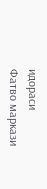идораси
Фатво маркази